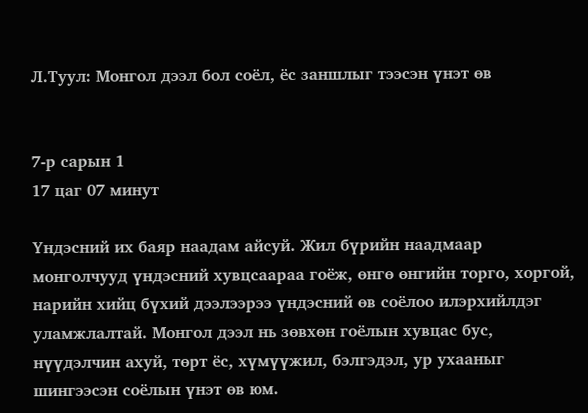Л.Туул: Монгол дээл бол соёл, ёс заншлыг тээсэн үнэт өв


7-р сарын 1
17 цаг 07 минут

Үндэсний их баяр наадам айсуй. Жил бүрийн наадмаар монголчууд үндэсний хувцсаараа гоёж, өнгө өнгийн торго, хоргой, нарийн хийц бүхий дээлээрээ үндэсний өв соёлоо илэрхийлдэг уламжлалтай. Монгол дээл нь зөвхөн гоёлын хувцас бус, нүүдэлчин ахуй, төрт ёс, хүмүүжил, бэлгэдэл, ур ухааныг шингээсэн соёлын үнэт өв юм.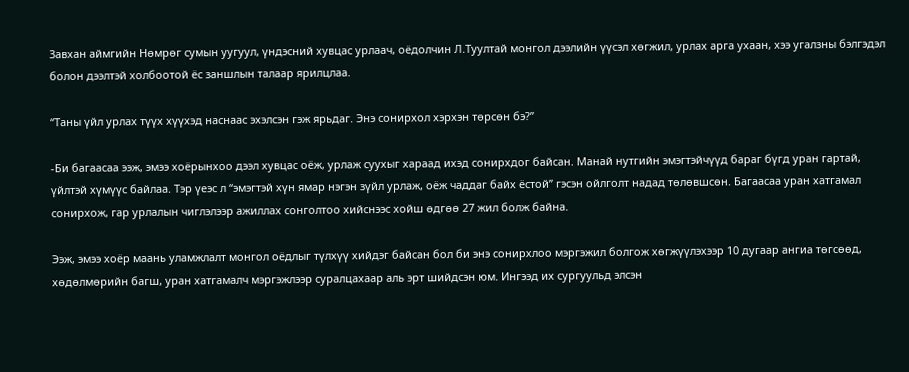Завхан аймгийн Нөмрөг сумын уугуул, үндэсний хувцас урлаач, оёдолчин Л.Туултай монгол дээлийн үүсэл хөгжил, урлах арга ухаан, хээ угалзны бэлгэдэл болон дээлтэй холбоотой ёс заншлын талаар ярилцлаа.

“Таны үйл урлах түүх хүүхэд наснаас эхэлсэн гэж ярьдаг. Энэ сонирхол хэрхэн төрсөн бэ?”

-Би багаасаа ээж, эмээ хоёрынхоо дээл хувцас оёж, урлаж суухыг хараад ихэд сонирхдог байсан. Манай нутгийн эмэгтэйчүүд бараг бүгд уран гартай, үйлтэй хүмүүс байлаа. Тэр үеэс л “эмэгтэй хүн ямар нэгэн зүйл урлаж, оёж чаддаг байх ёстой” гэсэн ойлголт надад төлөвшсөн. Багаасаа уран хатгамал сонирхож, гар урлалын чиглэлээр ажиллах сонголтоо хийснээс хойш өдгөө 27 жил болж байна.

Ээж, эмээ хоёр маань уламжлалт монгол оёдлыг түлхүү хийдэг байсан бол би энэ сонирхлоо мэргэжил болгож хөгжүүлэхээр 10 дугаар ангиа төгсөөд, хөдөлмөрийн багш, уран хатгамалч мэргэжлээр суралцахаар аль эрт шийдсэн юм. Ингээд их сургуульд элсэн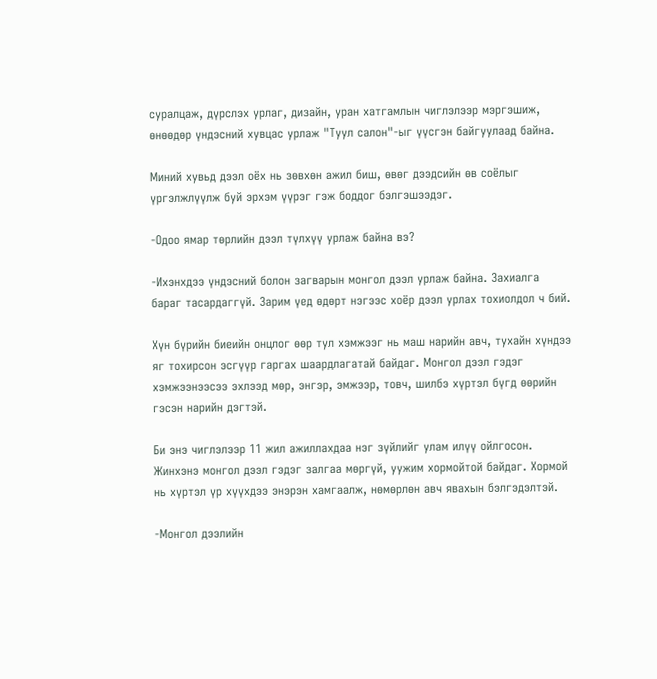суралцаж, дүрслэх урлаг, дизайн, уран хатгамлын чиглэлээр мэргэшиж, өнөөдөр үндэсний хувцас урлаж "Туул салон"-ыг үүсгэн байгуулаад байна.

Миний хувьд дээл оёх нь зөвхөн ажил биш, өвөг дээдсийн өв соёлыг үргэлжлүүлж буй эрхэм үүрэг гэж боддог бэлгэшээдэг.

-Одоо ямар төрлийн дээл түлхүү урлаж байна вэ?

-Ихэнхдээ үндэсний болон загварын монгол дээл урлаж байна. Захиалга бараг тасардаггүй. Зарим үед өдөрт нэгээс хоёр дээл урлах тохиолдол ч бий.

Хүн бүрийн биеийн онцлог өөр тул хэмжээг нь маш нарийн авч, тухайн хүндээ яг тохирсон эсгүүр гаргах шаардлагатай байдаг. Монгол дээл гэдэг хэмжээнээсээ эхлээд мөр, энгэр, эмжээр, товч, шилбэ хүртэл бүгд өөрийн гэсэн нарийн дэгтэй.

Би энэ чиглэлээр 11 жил ажиллахдаа нэг зүйлийг улам илүү ойлгосон. Жинхэнэ монгол дээл гэдэг залгаа мөргүй, уужим хормойтой байдаг. Хормой нь хүртэл үр хүүхдээ энэрэн хамгаалж, нөмөрлөн авч явахын бэлгэдэлтэй.

-Монгол дээлийн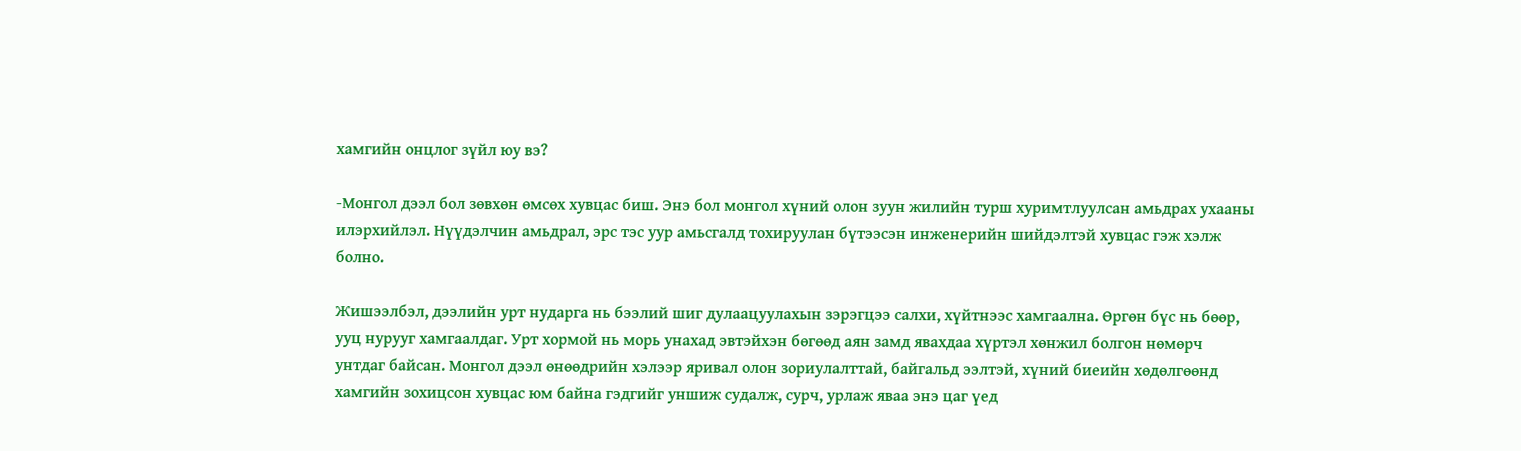хамгийн онцлог зүйл юу вэ?

-Монгол дээл бол зөвхөн өмсөх хувцас биш. Энэ бол монгол хүний олон зуун жилийн турш хуримтлуулсан амьдрах ухааны илэрхийлэл. Нүүдэлчин амьдрал, эрс тэс уур амьсгалд тохируулан бүтээсэн инженерийн шийдэлтэй хувцас гэж хэлж болно.

Жишээлбэл, дээлийн урт нударга нь бээлий шиг дулаацуулахын зэрэгцээ салхи, хүйтнээс хамгаална. Өргөн бүс нь бөөр, ууц нурууг хамгаалдаг. Урт хормой нь морь унахад эвтэйхэн бөгөөд аян замд явахдаа хүртэл хөнжил болгон нөмөрч унтдаг байсан. Монгол дээл өнөөдрийн хэлээр яривал олон зориулалттай, байгальд ээлтэй, хүний биеийн хөдөлгөөнд хамгийн зохицсон хувцас юм байна гэдгийг уншиж судалж, сурч, урлаж яваа энэ цаг үед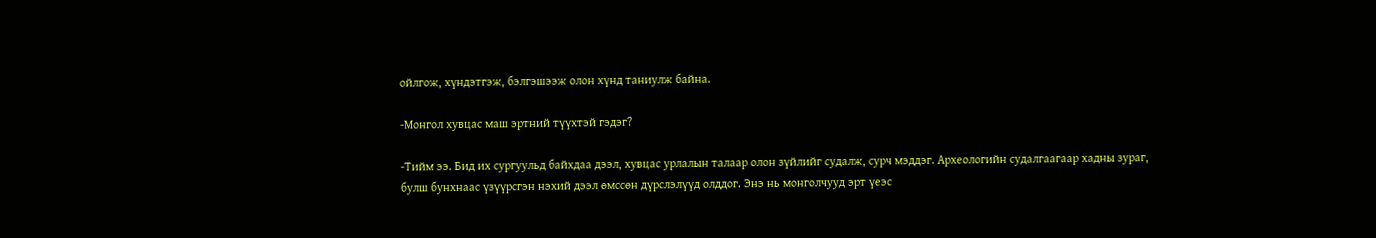ойлгож, хүндэтгэж, бэлгэшээж олон хүнд таниулж байна.

-Монгол хувцас маш эртний түүхтэй гэдэг?

-Тийм ээ. Бид их сургуульд байхдаа дээл, хувцас урлалын талаар олон зүйлийг судалж, сурч мэддэг. Археологийн судалгаагаар хадны зураг, булш бунхнаас үзүүрсгэн нэхий дээл өмссөн дүрслэлүүд олддог. Энэ нь монголчууд эрт үеэс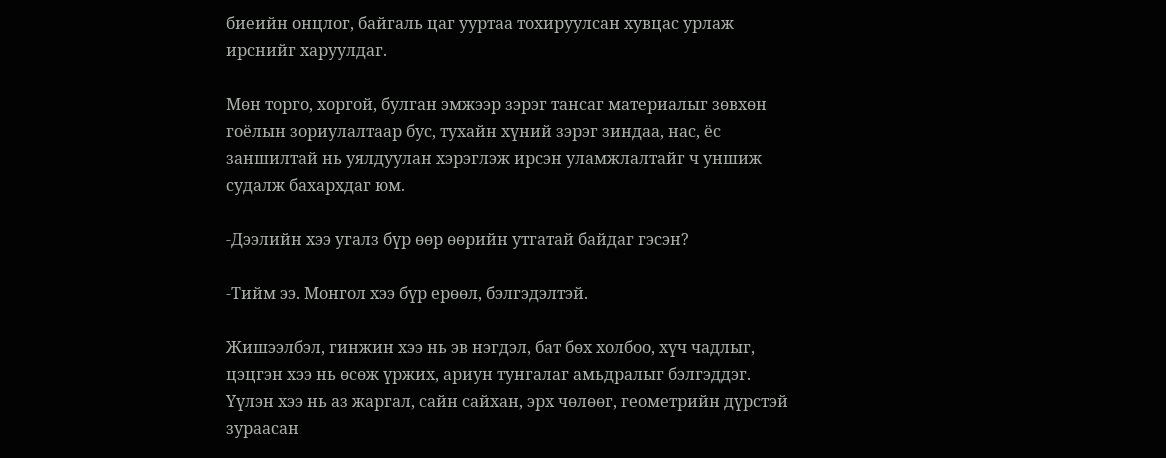биеийн онцлог, байгаль цаг ууртаа тохируулсан хувцас урлаж ирснийг харуулдаг.

Мөн торго, хоргой, булган эмжээр зэрэг тансаг материалыг зөвхөн гоёлын зориулалтаар бус, тухайн хүний зэрэг зиндаа, нас, ёс заншилтай нь уялдуулан хэрэглэж ирсэн уламжлалтайг ч уншиж судалж бахархдаг юм.

-Дээлийн хээ угалз бүр өөр өөрийн утгатай байдаг гэсэн?

-Тийм ээ. Монгол хээ бүр ерөөл, бэлгэдэлтэй.

Жишээлбэл, гинжин хээ нь эв нэгдэл, бат бөх холбоо, хүч чадлыг, цэцгэн хээ нь өсөж үржих, ариун тунгалаг амьдралыг бэлгэддэг. Үүлэн хээ нь аз жаргал, сайн сайхан, эрх чөлөөг, геометрийн дүрстэй зураасан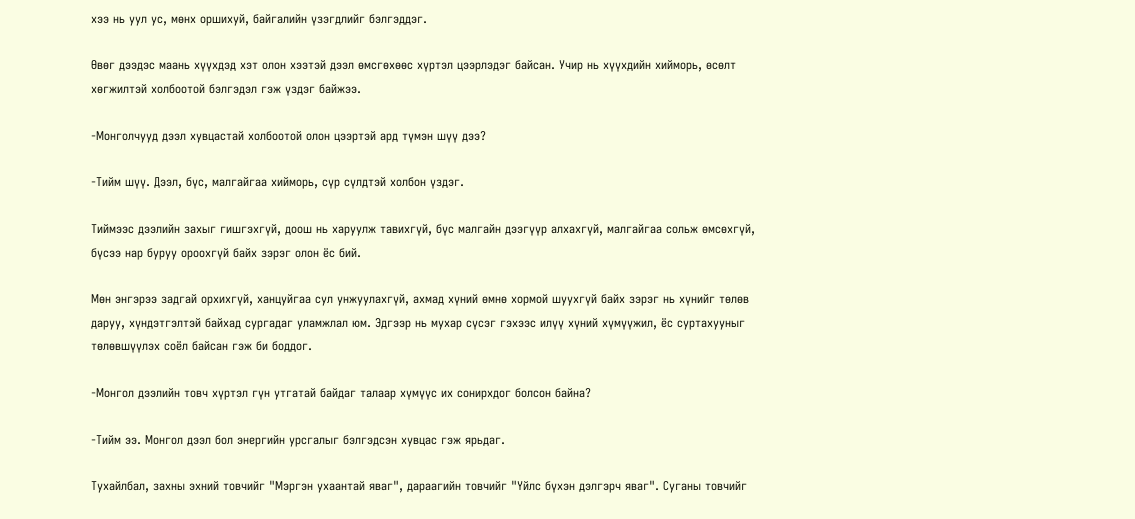хээ нь уул ус, мөнх оршихуй, байгалийн үзэгдлийг бэлгэддэг.

Өвөг дээдэс маань хүүхдэд хэт олон хээтэй дээл өмсгөхөөс хүртэл цээрлэдэг байсан. Учир нь хүүхдийн хийморь, өсөлт хөгжилтэй холбоотой бэлгэдэл гэж үздэг байжээ.

-Монголчууд дээл хувцастай холбоотой олон цээртэй ард түмэн шүү дээ?

-Тийм шүү. Дээл, бүс, малгайгаа хийморь, сүр сүлдтэй холбон үздэг.

Тиймээс дээлийн захыг гишгэхгүй, доош нь харуулж тавихгүй, бүс малгайн дээгүүр алхахгүй, малгайгаа сольж өмсөхгүй, бүсээ нар буруу ороохгүй байх зэрэг олон ёс бий.

Мөн энгэрээ задгай орхихгүй, ханцуйгаа сул унжуулахгүй, ахмад хүний өмнө хормой шуухгүй байх зэрэг нь хүнийг төлөв даруу, хүндэтгэлтэй байхад сургадаг уламжлал юм. Эдгээр нь мухар сүсэг гэхээс илүү хүний хүмүүжил, ёс суртахууныг төлөвшүүлэх соёл байсан гэж би боддог.

-Монгол дээлийн товч хүртэл гүн утгатай байдаг талаар хүмүүс их сонирхдог болсон байна?

-Тийм ээ. Монгол дээл бол энергийн урсгалыг бэлгэдсэн хувцас гэж ярьдаг.

Тухайлбал, захны эхний товчийг "Мэргэн ухаантай яваг", дараагийн товчийг "Үйлс бүхэн дэлгэрч яваг". Суганы товчийг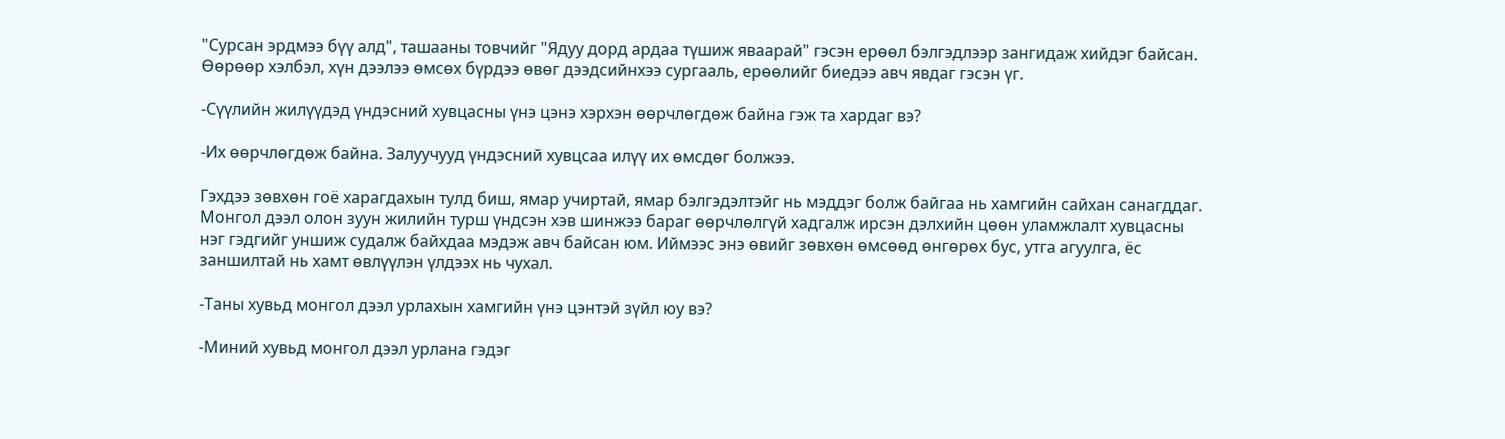"Сурсан эрдмээ бүү алд", ташааны товчийг "Ядуу дорд ардаа түшиж яваарай" гэсэн ерөөл бэлгэдлээр зангидаж хийдэг байсан. Өөрөөр хэлбэл, хүн дээлээ өмсөх бүрдээ өвөг дээдсийнхээ сургааль, ерөөлийг биедээ авч явдаг гэсэн үг.

-Сүүлийн жилүүдэд үндэсний хувцасны үнэ цэнэ хэрхэн өөрчлөгдөж байна гэж та хардаг вэ?

-Их өөрчлөгдөж байна. Залуучууд үндэсний хувцсаа илүү их өмсдөг болжээ.

Гэхдээ зөвхөн гоё харагдахын тулд биш, ямар учиртай, ямар бэлгэдэлтэйг нь мэддэг болж байгаа нь хамгийн сайхан санагддаг. Монгол дээл олон зуун жилийн турш үндсэн хэв шинжээ бараг өөрчлөлгүй хадгалж ирсэн дэлхийн цөөн уламжлалт хувцасны нэг гэдгийг уншиж судалж байхдаа мэдэж авч байсан юм. Иймээс энэ өвийг зөвхөн өмсөөд өнгөрөх бус, утга агуулга, ёс заншилтай нь хамт өвлүүлэн үлдээх нь чухал.

-Таны хувьд монгол дээл урлахын хамгийн үнэ цэнтэй зүйл юу вэ?

-Миний хувьд монгол дээл урлана гэдэг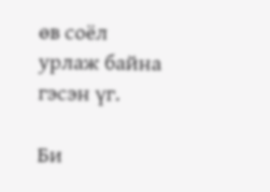өв соёл урлаж байна гэсэн үг.

Би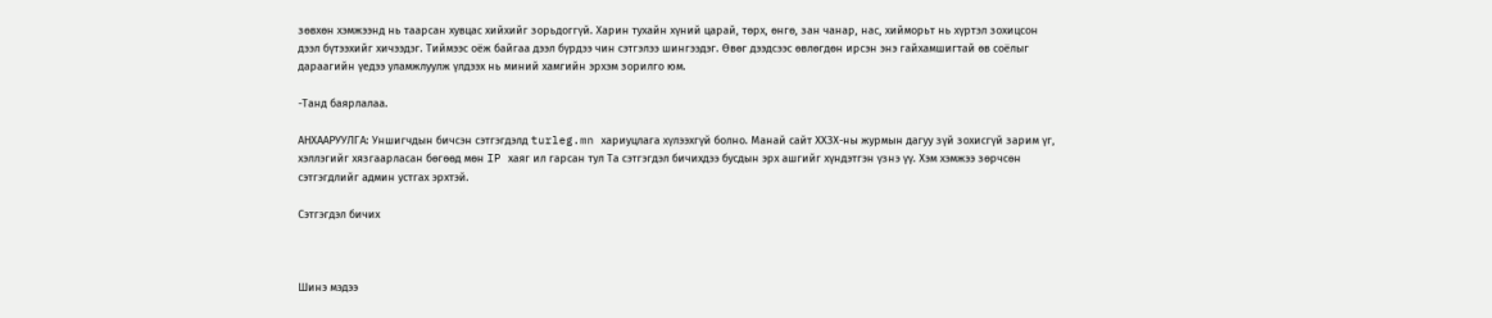зөвхөн хэмжээнд нь таарсан хувцас хийхийг зорьдоггүй. Харин тухайн хүний царай, төрх, өнгө, зан чанар, нас, хийморьт нь хүртэл зохицсон дээл бүтээхийг хичээдэг. Тиймээс оёж байгаа дээл бүрдээ чин сэтгэлээ шингээдэг. Өвөг дээдсээс өвлөгдөн ирсэн энэ гайхамшигтай өв соёлыг дараагийн үедээ уламжлуулж үлдээх нь миний хамгийн эрхэм зорилго юм.

-Танд баярлалаа.

АНХААРУУЛГА: Уншигчдын бичсэн сэтгэгдэлд turleg.mn хариуцлага хүлээхгүй болно. Манай сайт ХХЗХ-ны журмын дагуу зүй зохисгүй зарим үг, хэллэгийг хязгаарласан бөгөөд мөн IP хаяг ил гарсан тул Та сэтгэгдэл бичихдээ бусдын эрх ашгийг хүндэтгэн үзнэ үү. Хэм хэмжээ зөрчсөн сэтгэгдлийг админ устгах эрхтэй.

Сэтгэгдэл бичих



Шинэ мэдээ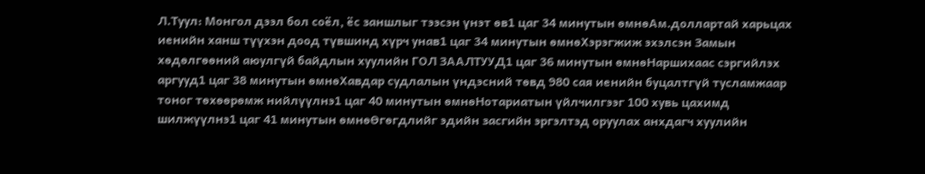Л.Туул: Монгол дээл бол соёл, ёс заншлыг тээсэн үнэт өв1 цаг 34 минутын өмнөАм.доллартай харьцах иенийн ханш түүхэн доод түвшинд хүрч унав1 цаг 34 минутын өмнөХэрэгжиж эхэлсэн Замын хөдөлгөөний аюулгүй байдлын хуулийн ГОЛ ЗААЛТУУД1 цаг 36 минутын өмнөНаршихаас сэргийлэх аргууд1 цаг 38 минутын өмнөХавдар судлалын үндэсний төвд 980 сая иенийн буцалтгүй тусламжаар тоног төхөөрөмж нийлүүлнэ1 цаг 40 минутын өмнөНотариатын үйлчилгээг 100 хувь цахимд шилжүүлнэ1 цаг 41 минутын өмнөӨгөгдлийг эдийн засгийн эргэлтэд оруулах анхдагч хуулийн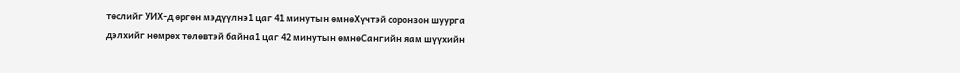төслийг УИХ-д өргөн мэдүүлнэ1 цаг 41 минутын өмнөХүчтэй соронзон шуурга дэлхийг нөмрөх төлөвтэй байна1 цаг 42 минутын өмнөСангийн яам шүүхийн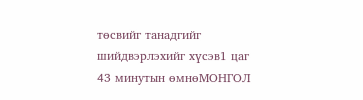төсвийг танадгийг шийдвэрлэхийг хүсэв1 цаг 43 минутын өмнөМОНГОЛ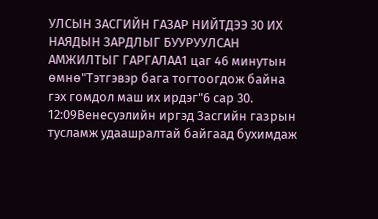УЛСЫН ЗАСГИЙН ГАЗАР НИЙТДЭЭ 30 ИХ НАЯДЫН ЗАРДЛЫГ БУУРУУЛСАН АМЖИЛТЫГ ГАРГАЛАА1 цаг 46 минутын өмнө"Тэтгэвэр бага тогтоогдож байна гэх гомдол маш их ирдэг"6 сар 30. 12:09Венесуэлийн иргэд Засгийн газрын тусламж удаашралтай байгаад бухимдаж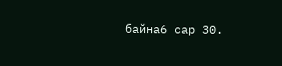байна6 сар 30.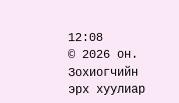12:08
© 2026 он. Зохиогчийн эрх хуулиар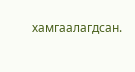хамгаалагдсан.